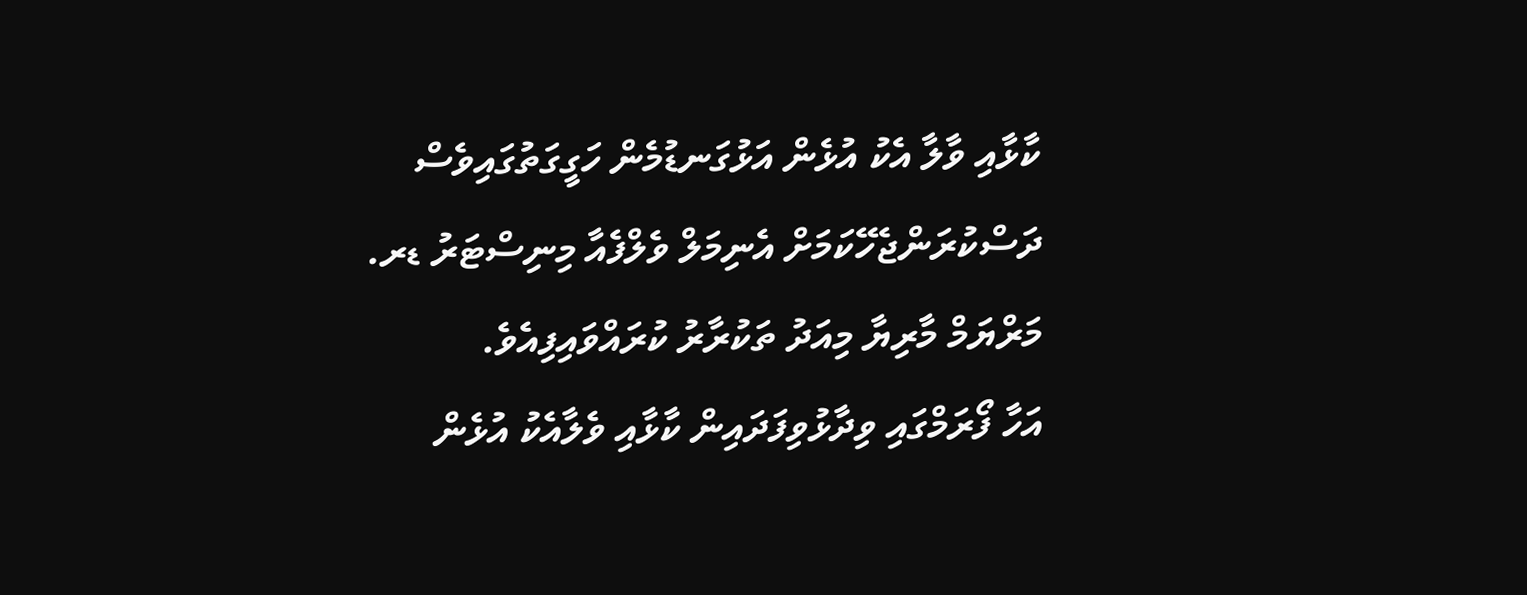ކާޅާއި ވާލާ އެކު އުޅެން އަޅުގަނޑުމެން ހަގީގަތުގައިވެސް ދަސްކުރަންޖެހޭކަމަށް އެނިމަލް ވެލްފެއާ މިނިސްޓަރު ޑރ. މަރްޔަމް މާރިޔާ މިއަދު ތަކުރާރު ކުރައްވައިފިއެވެ.
އަހާ ފޯރަމްގައި ވިދާޅުވިފަދައިން ކާޅާއި ވެލާއެކު އުޅެން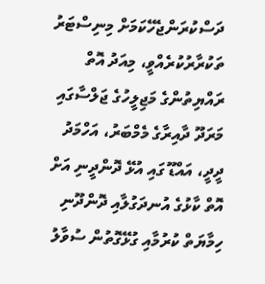ދަސްކުރަންޖެހޭކަމަށް މިނިސްޓަރު ތަކުރާރުކުރެއްވީ، މިއަދު އޮތް ރައްޔިތުންގެ މަޖިލީހުގެ ޖަލްސާގައި މަރަދޫ ދާއިރާގެ މެމްބަރު، އަހްމަދު ދީދީ، އައްޑޫ ގައި އުޅޭ ދޮންދީނި އަށް އޮތް ކާޅުގެ އުނދަގުލާއި ދޮންދޫނި ހިމާޔަތް ކުރުމާއި ގުޅޭގޮތުން ސުވާލު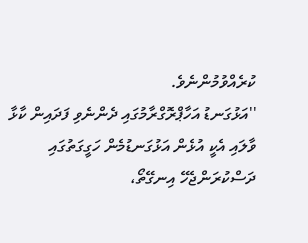ކުރެއްވުމުންނެވެ.
''އަޅުގަނޑު އަހާޕްރޮގްރާމުގައި ދެންނެވި ފަދައިން ކާޅާ ވާލައި އެކީ އުޅެން އަޅުގަނޑުމެން ހަގީގަތުގައި ދަސްކުރަންޖެހޭ އިނގޭތޯ،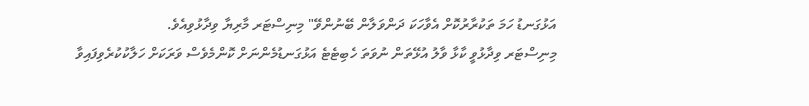އަޅުގަނޑު ހަމަ ތަކުރާރުކޮށް އެވާހަކަ ދަންވަލާން ބޭނުންވޭ" މިނިސްޓަރ މާރިޔާ ވިދާޅުވިއެވެ.
މިނިސްޓަރ ވިދާޅުވީ ކާޅާ ވާލު އުޅޭތަން ނުވަތަ ހެބިޓެޓެ އަޅުގަނޑުމެންނަށް ކޮންމެވެސް ވަރަކަށް ހަލާކުކުރެވިފައިވާ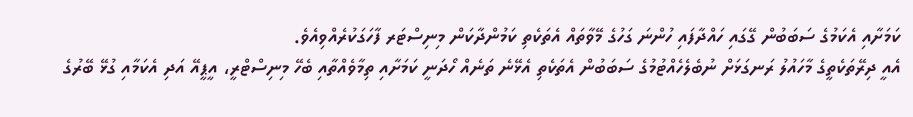ކަމަށާއި އެކަމުގެ ސަބަބުން ގޭގައި ހައްދާފައި ހުންނަ ގަހުގެ މޭވާތައް އެތަކެތި ކަމުންދާކަން މިނިސްޓަރ ފާހަގަކުރެއްވިއެވެ.
އެއީ ދިރޭތަކެތީގެ މާހައުލު ރަނގަޅަށް ނުބެލެހެއްޓުމުގެ ސަބަބުން އެތަކެތި އެޅޭނެ ތަނެއް ހޯދަނީ ކަމަށާއި ތިމާވެއްތާއި ބެހޭ މިނިސްޓްރީ، އީޕީއޭ އަދި އެކަމާއި ގުޅޭ ބޭރުގެ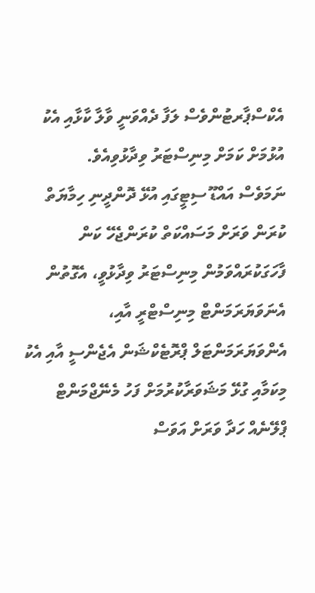އެކްސްޕާރޓުންވެސް ލަފާ ދެއްވަނީ ވާލާ ކާޅާއި އެކު އުޅުމަށް ކަމަށް މިނިސްޓަރު ވިދާޅުވިއެވެ.
ނަމަވެސް އައްޑޫ ސިޓީގައި އުޅޭ ދޮންދީނި ހިމާޔަތް ކުރަން ވަރަށް މަސައްކަތް ކުރަންޖެހޭ ކަން ފާހަގަކުރައްވަމުން މިނިސްޓަރު ވިދާޅުވީ، އެގޮތުން އެނަވަޔަރަމަންޓް މިނިސްޓްރީ އާއި، އެންވަޔަރަމަންޓަލް ޕްރޮޓެކްޝަން އެޖެންސީ އާއި އެކު މިކަމާއި ގުޅޭ މަޝަވަރާކުރުމަށް ފަހު މެނޭޖްމަންޓް ޕްލޭނެއް ހަދާ ވަރަށް އަވަސް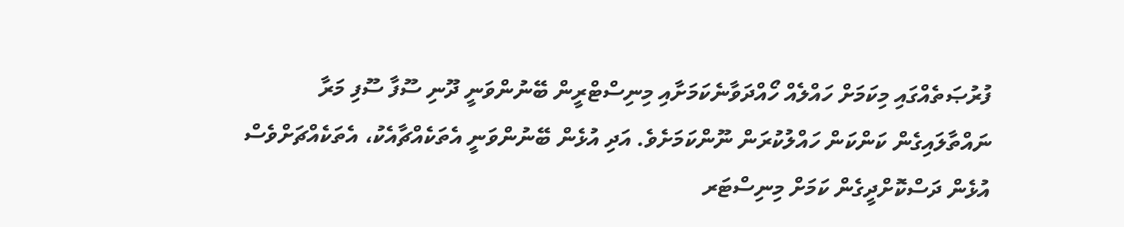ފުރުޞަތެއްގައި މިކަމަށް ހައްލެއް ހޯއްދަވާނެކަމަށާއި މިނިސްޓްރީން ބޭނުންވަނީ ދޫނި ސޫފާ ސޫފި މަރާ ނައްތާލައިގެން ކަންކަން ހައްލުކުރަން ނޫންކަމަށެވެ. އަދި އުޅެން ބޭނުންވަނީ އެތަކެއްޗާއެކު، އެތަކެއްޗަށްވެސް އުޅެން ދަސްކޮށްދީގެން ކަމަށް މިނިސްޓަރ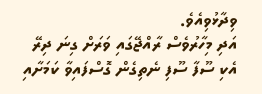ވިދާޅުވިއެވެ.
އަދި މިހާރުވެސް ރާއްޖޭގައި ވަރަށް ގިނަ ދިރޭ އެކި ސޫފާ ސޫފި ނެތިގެން ގޮސްފައިވާ ކަމަށާއި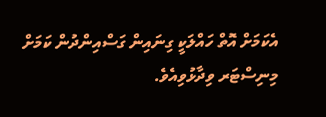އެކަމަށް އޮތް ހައްލަކީ ގިނައިން ގަސްއިންދުން ކަމަށް މިނިސްޓަރ ވިދާޅުވިއެވެ.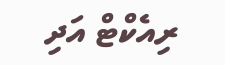ރިއެކްޓް އަދި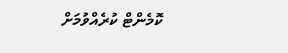ކޮމެންޓް ކުރެއްވުމަށް